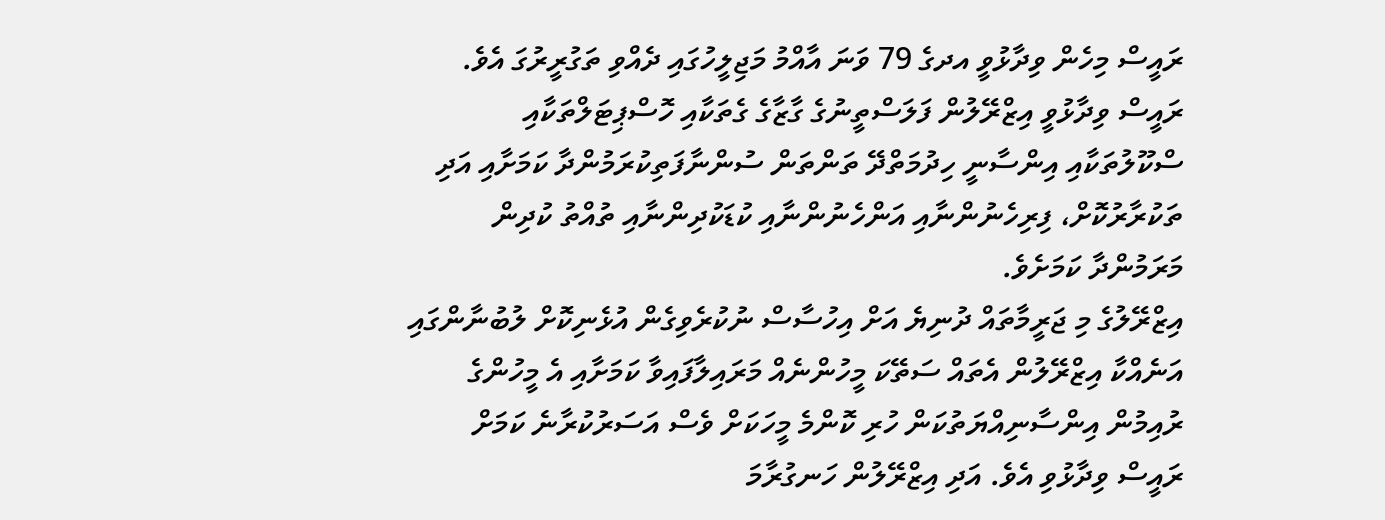ރައީސް މިހެން ވިދާޅުވީ އދގެ 79 ވަނަ އާއްމު މަޖިލީހުގައި ދެއްވި ތަގުރީރުގަ އެވެ.
ރައީސް ވިދާޅުވީ އިޒްރޭލުން ފަލަސްތީނުގެ ގާޒާގެ ގެތަކާއި ހޮސްޕިޓަލްތަކާއި ސްކޫލުތަކާއި އިންސާނީ ހިދުމަތްދޭ ތަންތަން ސުންނާފަތިކުރަމުންދާ ކަމަށާއި އަދި ތަކުރާރުކޮށް، ފިރިހެނުންނާއި އަންހެނުންނާއި ކުޑަކުދިންނާއި ތުއްތު ކުދިން މަރަމުންދާ ކަމަށެވެ.
އިޒްރޭލުގެ މި ޖަރީމާތައް ދުނިޔެ އަށް އިހުސާސް ނުކުރެވިގެން އުޅެނިކޮށް ލުބުނާންގައި އަނެއްކާ އިޒްރޭލުން އެތައް ސަތޭކަ މީހުންނެއް މަރައިލާފައިވާ ކަމަށާއި އެ މީހުންގެ ރުއިމުން އިންސާނިއްޔަތުކަން ހުރި ކޮންމެ މީހަކަށް ވެސް އަސަރުކުރާނެ ކަމަށް ރައީސް ވިދާޅުވި އެވެ. އަދި އިޒްރޭލުން ހަނގުރާމަ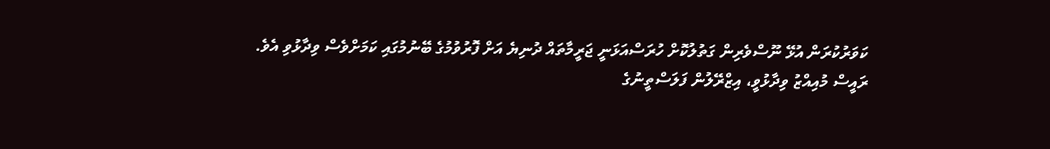ކަވަރުކުރަން އުޅޭ ނޫސްވެރިން ގަތުލުކޮށް ހުރަސްއަޅަނީ ޖަރީމާތައް ދުނިޔެ އަށް ފޮރުވުމުގެ ބޭނުމުގައި ކަމަށްވެސް ވިދާޅުވި އެވެ.
ރައީސް މުއިއްޒު ވިދާޅުވީ، އިޒްރޭލުން ފަލަސްތީނުގެ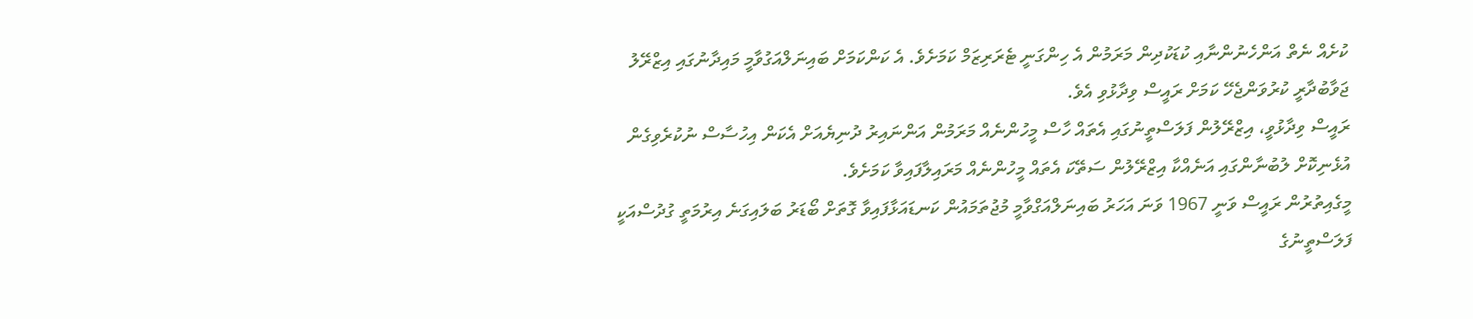ކުށެއް ނެތް އަންހެނުންނާއި ކުޑަކުދިން މަރަމުން އެ ހިންގަނީ ޓެރަރިޒަމް ކަމަށެވެ. އެ ކަންކަމަށް ބައިނަލްއަގުވާމީ މައިދާނުގައި އިޒްރޭލު ޖަވާބުދާރީ ކުރުވަންޖެހޭ ކަމަށް ރައީސް ވިދާޅުވި އެވެ.
ރައީސް ވިދާޅުވީ، އިޒްރޭލުން ފަލަސްތީނުގައި އެތައް ހާސް މީހުންނެއް މަރަމުން އަންނައިރު ދުނިޔެއަށް އެކަން އިހުސާސް ނުކުރެވިގެން އުޅެނިކޮށް ލުބުނާންގައި އަނެއްކާ އިޒްރޭލުން ސަތޭކަ އެތައް މީހުންނެއް މަރައިލާފައިވާ ކަމަށެވެ.
މީގެއިތުރުން ރައީސް ވަނީ 1967 ވަނަ އަހަރު ބައިނަލްއަގްވާމީ މުޖުތަމައުން ކަނޑައަޅާފައިވާ ގޮތަށް ބޯޑަރު ބަލައިގަނެ އިރުމަތީ ގުދުސްއަކީ ފަލަސްތީނުގެ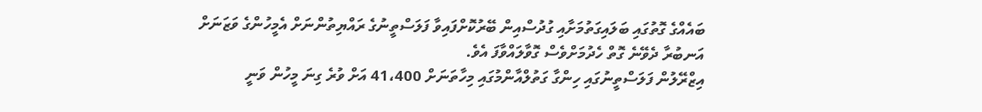ބައެއްގެ ގޮތުގައި ބަލައިގަތުމަށާއި ގުދުސްއިން ބޭރުކޮށްފައިވާ ފަލަސްތީނުގެ ރައްޔިތުންނަށް އެމީހުންގެ ވަޒަނަށް އަނބުރާ ދެވޭނެ ގޮތް ހެދުމަށްވެސް ގޮވާލައްވާފަ އެވެ.
އިޒްރޭލުން ފަލަސްތީނުގައި ހިންގާ ގަތުލްއާންމުގައި މިހާތަނަށް 41،400 އަށް ވުރެ ގިނަ މީހުން ވަނީ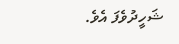ޝަހީދުވެފަ އެވެ.